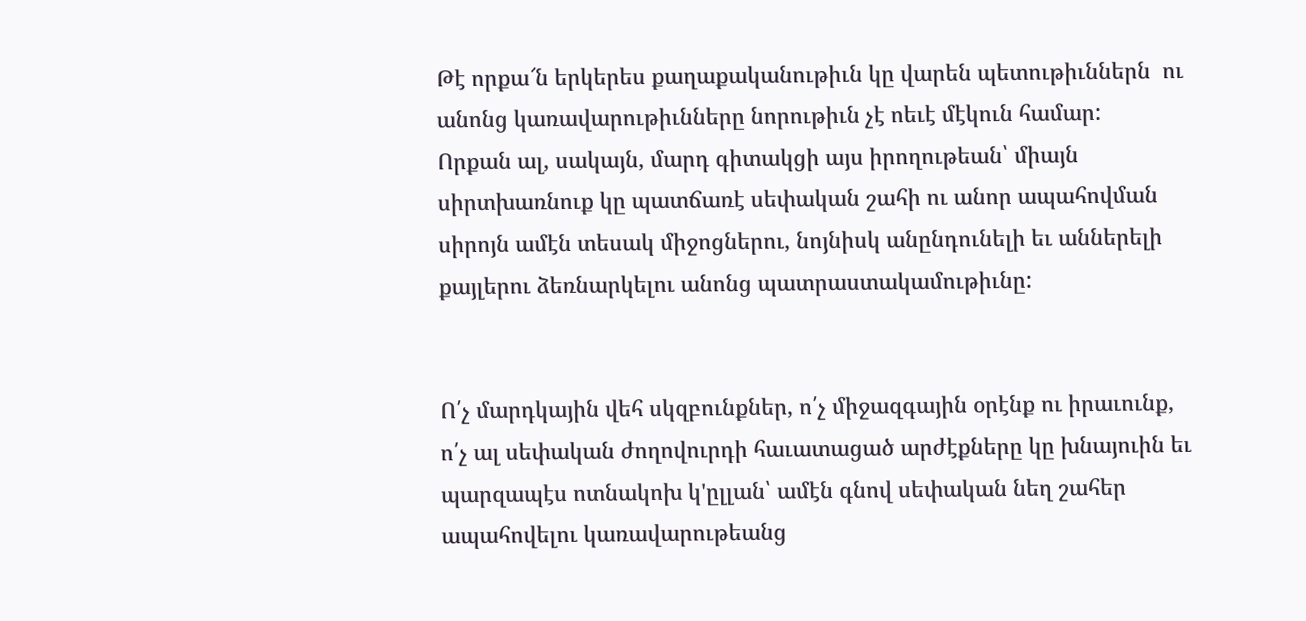Թէ որքա՜ն երկերես քաղաքականութիւն կը վարեն պետութիւններն  ու անոնց կառավարութիւնները նորութիւն չէ ոեւէ մէկուն համար:
Որքան ալ, սակայն, մարդ գիտակցի այս իրողութեան՝ միայն սիրտխառնուք կը պատճառէ սեփական շահի ու անոր ապահովման սիրոյն ամէն տեսակ միջոցներու, նոյնիսկ անընդունելի եւ աններելի քայլերու ձեռնարկելու անոնց պատրաստակամութիւնը:


Ո՛չ մարդկային վեհ սկզբունքներ, ո՛չ միջազգային օրէնք ու իրաւունք, ո՛չ ալ սեփական ժողովուրդի հաւատացած արժէքները կը խնայուին եւ պարզապէս ոտնակոխ կ'ըլլան՝ ամէն գնով սեփական նեղ շահեր ապահովելու կառավարութեանց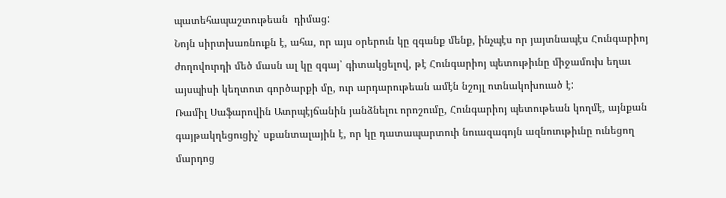պատեհապաշտութեան  դիմաց:
Նոյն սիրտխառնուքն է, ահա, որ այս օրերուն կը զգանք մենք, ինչպէս որ յայտնապէս Հունգարիոյ ժողովուրդի մեծ մասն ալ կը զգայ՝ գիտակցելով, թէ Հունգարիոյ պետութիւնը միջամուխ եղաւ այսպիսի կեղտոտ գործարքի մը, ուր արդարութեան ամէն նշոյլ ոտնակոխուած է:
Ռամիլ Սաֆարովին Ատրպէյճանին յանձնելու որոշումը, Հունգարիոյ պետութեան կողմէ, այնքան գայթակղեցուցիչ՝ սքանտալային է, որ կը դատապարտուի նուազագոյն ազնուութիւնը ունեցող մարդոց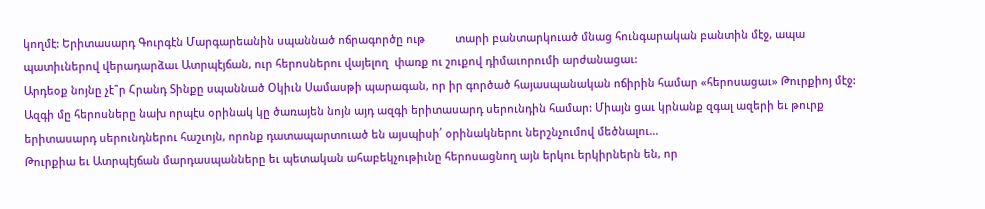կողմէ: Երիտասարդ Գուրգէն Մարգարեանին սպաննած ոճրագործը ութ          տարի բանտարկուած մնաց հունգարական բանտին մէջ, ապա պատիւներով վերադարձաւ Ատրպէյճան, ուր հերոսներու վայելող  փառք ու շուքով դիմաւորումի արժանացաւ:
Արդեօք նոյնը չէ՞ր Հրանդ Տինքը սպաննած Օկիւն Սամասթի պարագան, որ իր գործած հայասպանական ոճիրին համար «հերոսացաւ» Թուրքիոյ մէջ:
Ազգի մը հերոսները նախ որպէս օրինակ կը ծառայեն նոյն այդ ազգի երիտասարդ սերունդին համար: Միայն ցաւ կրնանք զգալ ազերի եւ թուրք երիտասարդ սերունդներու հաշւոյն, որոնք դատապարտուած են այսպիսի՛ օրինակներու ներշնչումով մեծնալու...
Թուրքիա եւ Ատրպէյճան մարդասպանները եւ պետական ահաբեկչութիւնը հերոսացնող այն երկու երկիրներն են, որ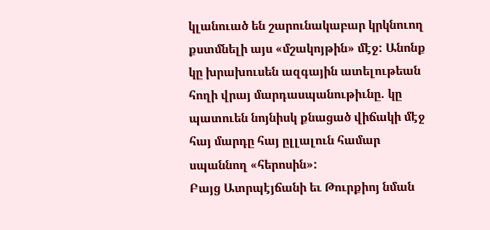կլանուած են շարունակաբար կրկնուող քստմնելի այս «մշակոյթին» մէջ: Անոնք կը խրախուսեն ազգային ատելութեան հողի վրայ մարդասպանութիւնը. կը պատուեն նոյնիսկ քնացած վիճակի մէջ հայ մարդը հայ ըլլալուն համար սպաննող «հերոսին»:
Բայց Ատրպէյճանի եւ Թուրքիոյ նման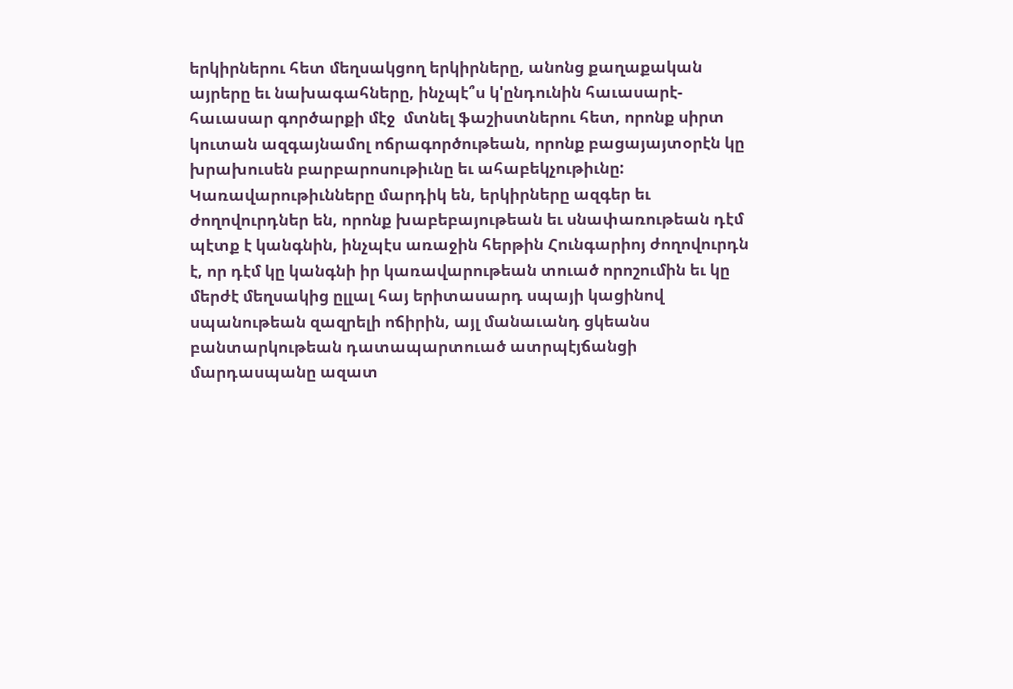երկիրներու հետ մեղսակցող երկիրները, անոնց քաղաքական այրերը եւ նախագահները, ինչպէ՞ս կ'ընդունին հաւասարէ-հաւասար գործարքի մէջ  մտնել ֆաշիստներու հետ, որոնք սիրտ կուտան ազգայնամոլ ոճրագործութեան, որոնք բացայայտօրէն կը խրախուսեն բարբարոսութիւնը եւ ահաբեկչութիւնը:
Կառավարութիւնները մարդիկ են, երկիրները ազգեր եւ ժողովուրդներ են, որոնք խաբեբայութեան եւ սնափառութեան դէմ պէտք է կանգնին, ինչպէս առաջին հերթին Հունգարիոյ ժողովուրդն է, որ դէմ կը կանգնի իր կառավարութեան տուած որոշումին եւ կը մերժէ մեղսակից ըլլալ հայ երիտասարդ սպայի կացինով սպանութեան զազրելի ոճիրին, այլ մանաւանդ ցկեանս բանտարկութեան դատապարտուած ատրպէյճանցի մարդասպանը ազատ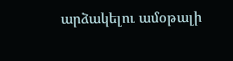արձակելու ամօթալի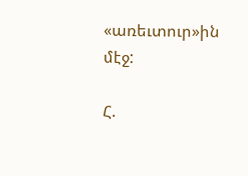«առեւտուր»ին մէջ:

Հ.